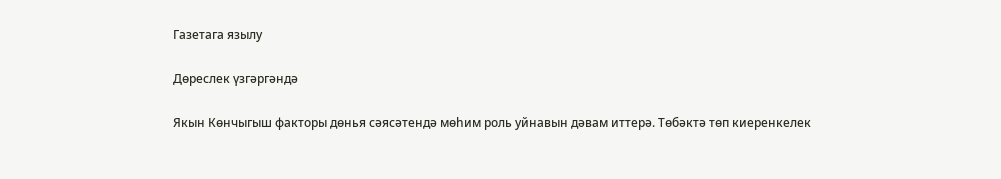Газетага язылу

Дөреслек үзгәргәндә

Якын Көнчыгыш факторы дөнья сәясәтендә мөһим роль уйнавын дәвам иттерә. Төбәктә төп киеренкелек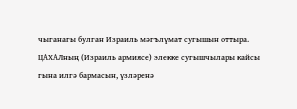чыганагы булган Израиль мәгълүмат сугышын оттыра. ЦАХАЛның (Израиль армиясе) элекке сугышчылары кайсы гына илгә бармасын, үзләренә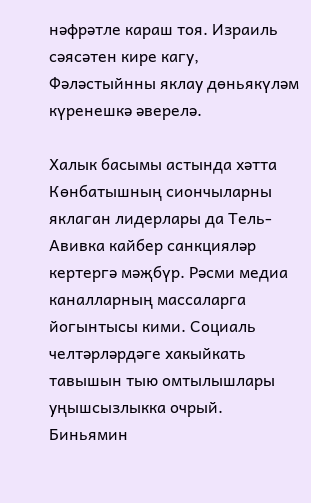нәфрәтле караш тоя. Израиль сәясәтен кире кагу, Фәләстыйнны яклау дөньякүләм күренешкә әверелә.

Халык басымы астында хәтта Көнбатышның сиончыларны яклаган лидерлары да Тель-Авивка кайбер санкцияләр кертергә мәҗбүр. Рәсми медиа каналларның массаларга йогынтысы кими. Социаль челтәрләрдәге хакыйкать тавышын тыю омтылышлары уңышсызлыкка очрый. Биньямин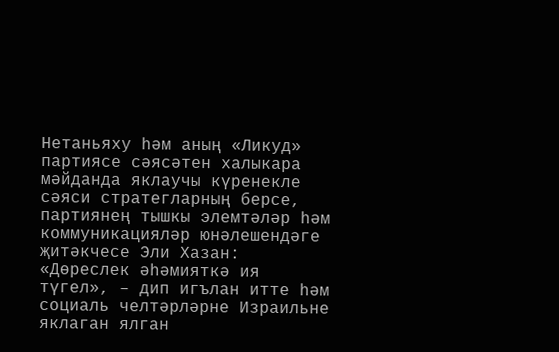Нетаньяху һәм аның «Ликуд» партиясе сәясәтен халыкара мәйданда яклаучы күренекле сәяси стратегларның берсе, партиянең тышкы элемтәләр һәм коммуникацияләр юнәлешендәге җитәкчесе Эли Хазан: «Дөреслек әһәмияткә ия түгел», – дип игълан итте һәм социаль челтәрләрне Израильне яклаган ялган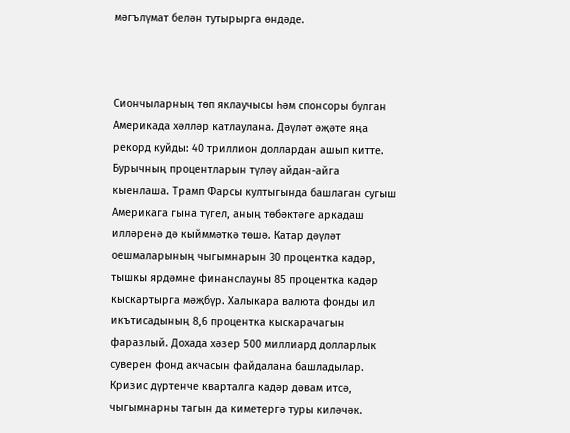мәгълүмат белән тутырырга өндәде.



Сиончыларның төп яклаучысы һәм спонсоры булган Америкада хәлләр катлаулана. Дәүләт әҗәте яңа рекорд куйды: 40 триллион доллардан ашып китте. Бурычның процентларын түләү айдан-айга кыенлаша. Трамп Фарсы култыгында башлаган сугыш Америкага гына түгел, аның төбәктәге аркадаш илләренә дә кыйммәткә төшә. Катар дәүләт оешмаларының чыгымнарын 30 процентка кадәр, тышкы ярдәмне финанслауны 85 процентка кадәр кыскартырга мәҗбүр. Халыкара валюта фонды ил икътисадының 8,6 процентка кыскарачагын фаразлый. Дохада хәзер 500 миллиард долларлык суверен фонд акчасын файдалана башладылар. Кризис дүртенче кварталга кадәр дәвам итсә, чыгымнарны тагын да киметергә туры киләчәк.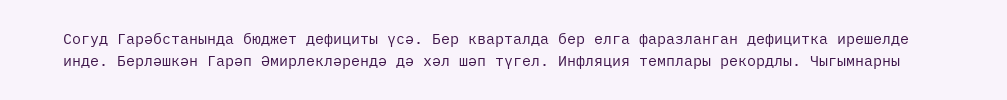Согуд Гарәбстанында бюджет дефициты үсә. Бер кварталда бер елга фаразланган дефицитка ирешелде инде. Берләшкән Гарәп Әмирлекләрендә дә хәл шәп түгел. Инфляция темплары рекордлы. Чыгымнарны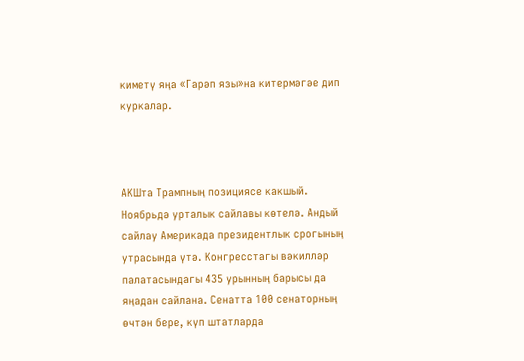киметү яңа «Гарәп язы»на китермәгәе дип куркалар.



АКШта Трампның позициясе какшый. Ноябрьдә урталык сайлавы көтелә. Андый сайлау Америкада президентлык срогының утрасында үтә. Конгресстагы вәкилләр палатасындагы 435 урынның барысы да яңадан сайлана. Сенатта 100 сенаторның өчтән бере, күп штатларда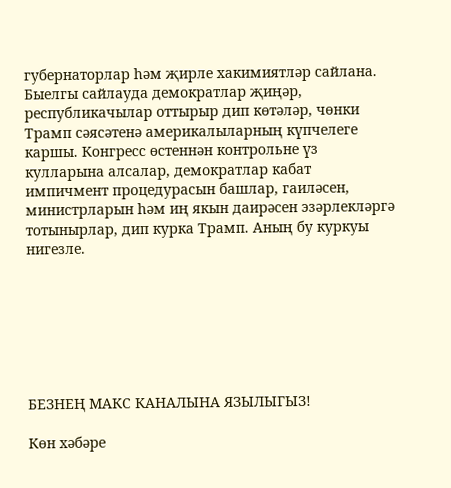губернаторлар һәм җирле хакимиятләр сайлана. Быелгы сайлауда демократлар җиңәр, республикачылар оттырыр дип көтәләр, чөнки Трамп сәясәтенә америкалыларның күпчелеге каршы. Конгресс өстеннән контрольне үз кулларына алсалар, демократлар кабат импичмент процедурасын башлар, гаиләсен, министрларын һәм иң якын даирәсен эзәрлекләргә тотынырлар, дип курка Трамп. Аның бу куркуы нигезле.







БЕЗНЕҢ МАКС КАНАЛЫНА ЯЗЫЛЫГЫЗ!

Көн хәбәре